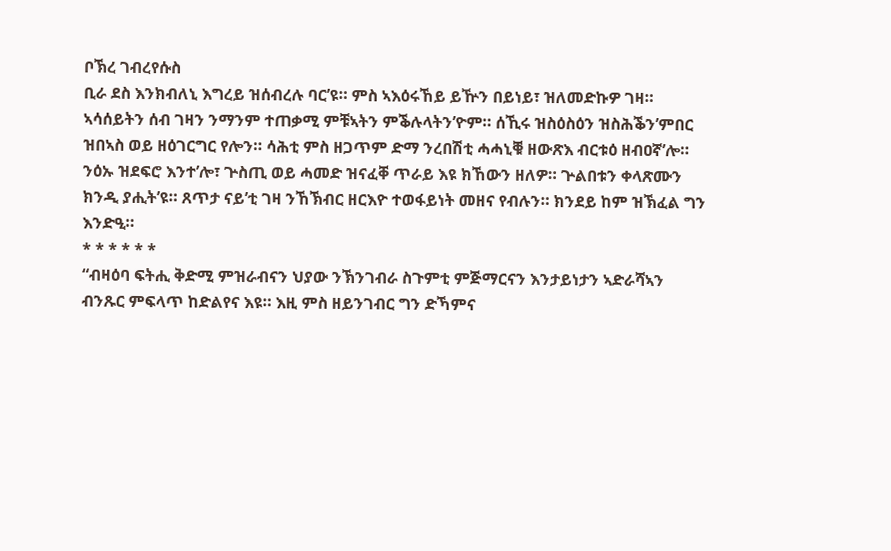ቦኽረ ገብረየሱስ
ቢራ ደስ እንክብለኒ እግረይ ዝሰብረሉ ባር’ዩ። ምስ ኣእዕሩኸይ ይዅን በይነይ፣ ዝለመድኩዎ ገዛ። ኣሳሰይትን ሰብ ገዛን ንማንም ተጠቃሚ ምቹኣትን ምቕሉላትን’ዮም። ሰኺሩ ዝስዕስዕን ዝስሕቕን’ምበር ዝበኣስ ወይ ዘዕገርግር የሎን። ሳሕቲ ምስ ዘጋጥም ድማ ንረበሽቲ ሓሓኒቑ ዘውጽእ ብርቱዕ ዘብዐኛ’ሎ። ንዕኡ ዝደፍሮ እንተ’ሎ፣ ጕስጢ ወይ ሓመድ ዝናፈቐ ጥራይ እዩ ክኸውን ዘለዎ። ጕልበቱን ቀላጽሙን ክንዲ ያሒት’ዩ። ጸጥታ ናይ’ቲ ገዛ ንኸኽብር ዘርእዮ ተወፋይነት መዘና የብሉን። ክንደይ ከም ዝኽፈል ግን እንድዒ።
* * * * * *
“ብዛዕባ ፍትሒ ቅድሚ ምዝራብናን ህያው ንኽንገብራ ስጉምቲ ምጅማርናን እንታይነታን ኣድራሻኣን ብንጹር ምፍላጥ ከድልየና እዩ። እዚ ምስ ዘይንገብር ግን ድኻምና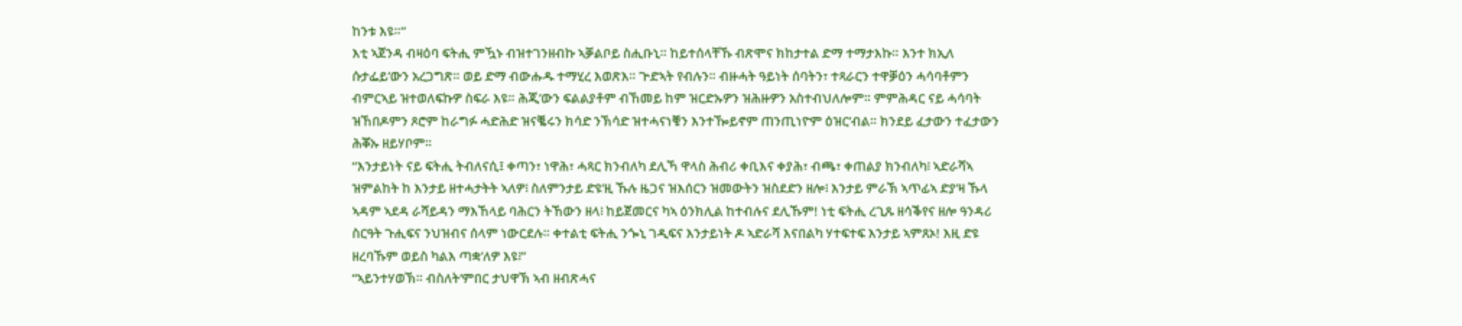ከንቱ እዩ።”
እቲ ኣጀንዳ ብዛዕባ ፍትሒ ምዃኑ ብዝተገንዘብኩ ኣቓልቦይ ስሒቡኒ። ከይተሰላቸኹ ብጽሞና ክከታተል ድማ ተማታእኩ። እንተ ክኢለ ሱታፌይ’ውን አረጋግጽ። ወይ ድማ ብውሑዱ ተማሂረ እወጽእ። ጕድኣት የብሉን። ብዙሓት ዓይነት ሰባትን፣ ተጻራርን ተዋቓዕን ሓሳባቶምን ብምርኣይ ዝተወለፍኩዎ ስፍራ እዩ። ሕጂ’ውን ፍልልያቶም ብኸመይ ከም ዝርድኡዎን ዝሕዙዎን አስተብህለሎም። ምምሕዳር ናይ ሓሳባት ዝኸበዶምን ጾሮም ከራግፉ ሓድሕድ ዝናቘሩን ክሳድ ንኽሳድ ዝተሓናነቑን እንተዀይኖም ጠንጢነዮም ዕዝር’ብል። ክንደይ ፈታውን ተፈታውን ሕቖኡ ዘይሃቦም።
“እንታይነት ናይ ፍትሒ ትብለናሲ፤ ቀጣን፣ ነዋሕ፣ ሓጻር ክንብለካ ደሊኻ ዋላስ ሕብሪ ቀቢእና ቀያሕ፣ ብጫ፣ ቀጠልያ ክንብለካ፧ ኣድራሻኣ ዝምልከት ከ እንታይ ዘተሓታትት ኣለዎ፧ ስለምንታይ ድዩ’ዚ ኹሉ ዜጋና ዝእሰርን ዝመውትን ዝስደድን ዘሎ፧ እንታይ ምራኽ ኣጥፊኣ ድያ’ዛ ኹላ ኣዳም ኣደዳ ራሻይዳን ማእኸላይ ባሕርን ትኸውን ዘላ፧ ከይጀመርና ካኣ ዕንክሊል ከተብሉና ደሊኹም! ነቲ ፍትሒ ረጊጹ ዘሳቕየና ዘሎ ዓንዳሪ ስርዓት ጉሒፍና ንህዝብና ሰላም ነውርደሉ። ቀተልቲ ፍትሒ ንጐኒ ገዲፍና እንታይነት ዶ ኣድራሻ እናበልካ ሃተፍተፍ እንታይ ኣምጸኦ! እዚ ድዩ ዘረባኹም ወይስ ካልእ ጣቋ’ለዎ እዩ፧”
“ኣይንተሃወኽ። ብስለት’ምበር ታህዋኽ ኣብ ዘብጽሓና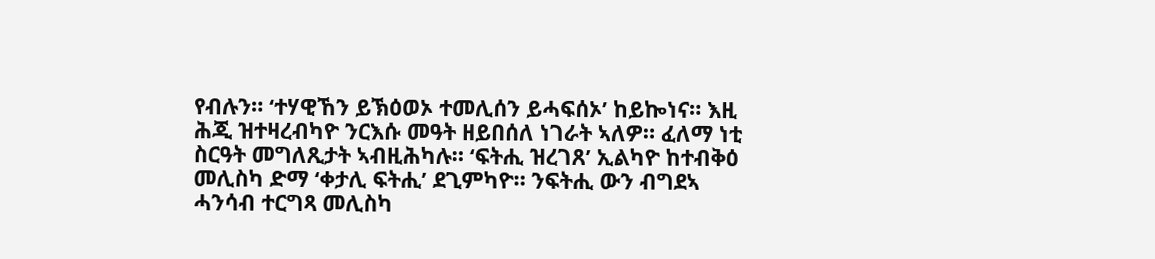የብሉን። ‘ተሃዊኸን ይኽዕወኦ ተመሊሰን ይሓፍሰኦ’ ከይኰነና። እዚ ሕጂ ዝተዛረብካዮ ንርእሱ መዓት ዘይበሰለ ነገራት ኣለዎ። ፈለማ ነቲ ስርዓት መግለጺታት ኣብዚሕካሉ። ‘ፍትሒ ዝረገጸ’ ኢልካዮ ከተብቅዕ መሊስካ ድማ ‘ቀታሊ ፍትሒ’ ደጊምካዮ። ንፍትሒ ውን ብግደኣ ሓንሳብ ተርግጻ መሊስካ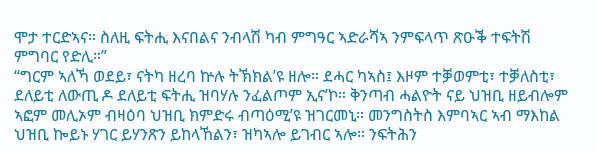ሞታ ተርድኣና። ስለዚ ፍትሒ እናበልና ንብላሽ ካብ ምግዓር ኣድራሻኣ ንምፍላጥ ጽዑቕ ተፍትሽ ምግባር የድሊ።”
“ግርም ኣለኻ ወደይ፣ ናትካ ዘረባ ኵሉ ትኽክል’ዩ ዘሎ። ደሓር ካኣስ፤ እዞም ተቓወምቲ፣ ተቓለስቲ፣ ደለይቲ ለውጢ ዶ ደለይቲ ፍትሒ ዝባሃሉ ንፈልጦም ኢና’ኮ። ቅንጣብ ሓልዮት ናይ ህዝቢ ዘይብሎም ኣፎም መሊኦም ብዛዕባ ህዝቢ ክምድሩ ብጣዕሚ’ዩ ዝገርመኒ። መንግስትስ እምባኣር ኣብ ማእከል ህዝቢ ኰይኑ ሃገር ይሃንጽን ይከላኸልን፣ ዝካኣሎ ይገብር ኣሎ። ንፍትሕን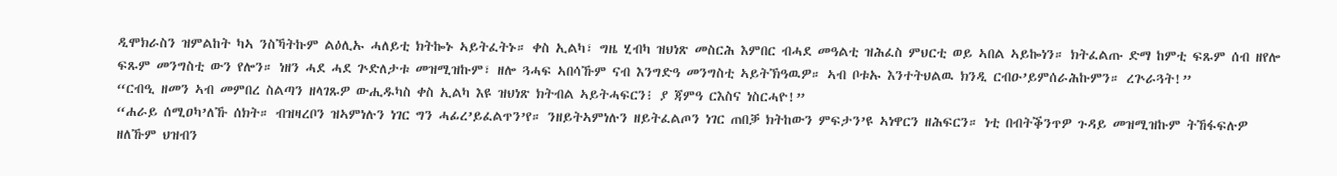ዲሞክራስን ዝምልከት ካኣ ንስኻትኩም ልዕሊኡ ሓለይቲ ክትኰኑ ኣይትፈትኑ። ቀስ ኢልካ፣ ግዜ ሂብካ ዝህነጽ መስርሕ እምበር ብሓደ መዓልቲ ዝሕፈስ ምህርቲ ወይ ኣበል ኣይኰነን። ክትፈልጡ ድማ ከምቲ ፍጹም ሰብ ዘየሎ ፍጹም መንግስቲ ውን የሎን። ነዘን ሓደ ሓደ ጕድለታቱ መዝሚዝኩም፣ ዘሎ ጓሓፍ ኣበሳኹም ናብ እንግድዓ መንግስቲ ኣይትኽዓዉዎ። ኣብ ቦቱኡ እንተትህልዉ ክንዲ ርብዑ’ይምሰራሕኩምን። ረጕራጓት!”
“ርብዒ ዘመን ኣብ መምበረ ስልጣን ዘላገጹዎ ውሒዱካስ ቀስ ኢልካ እዩ ዝህነጽ ክትብል ኣይትሓፍርን፧ ያ ጃምዓ ርእስና ነስርሓዮ!”
“ሐራይ ሰሚዐካ’ለኹ ሰክት። ብዝዛረቦን ዝኣምነሉን ነገር ግን ሓፊረ’ይፈልጥን’የ። ንዘይትኣምነሉን ዘይትፈልጦን ነገር ጠበቓ ክትከውን ምፍታን’ዩ ኣነዋርን ዘሕፍርን። ነቲ በብትቕንጥዎ ጉዳይ መዝሚዝኩም ትኸፋፍሉዎ ዘለኹም ህዝብን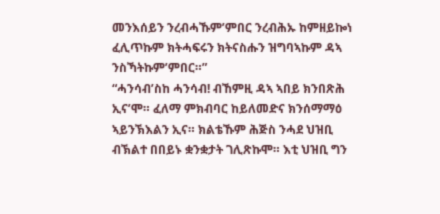መንእሰይን ንረብሓኹም’ምበር ንረብሕኡ ከምዘይኰነ ፈሊጥኩም ክትሓፍሩን ክትናስሑን ዝግባኣኩም ዳኣ ንስኻትኩም’ምበር።”
“ሓንሳብ’ስከ ሓንሳብ! ብኸምዚ ዳኣ ኣበይ ክንበጽሕ ኢና’ሞ። ፈለማ ምክብባር ከይለመድና ክንሰማማዕ ኣይንኽእልን ኢና። ክልቴኹም ሕጅስ ንሓደ ህዝቢ ብኽልተ በበይኑ ቋንቋታት ገሊጽኩሞ። እቲ ህዝቢ ግን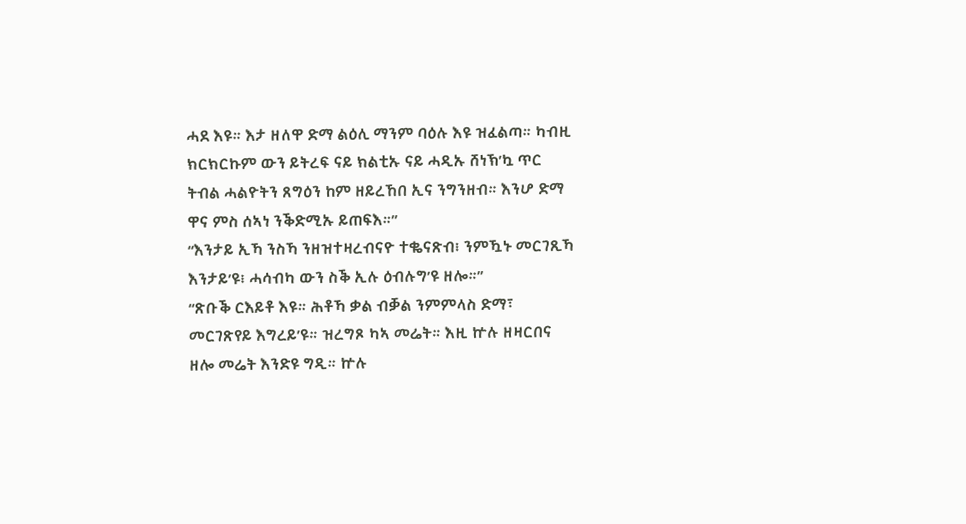ሓደ እዩ። እታ ዘለዋ ድማ ልዕሊ ማንም ባዕሉ እዩ ዝፈልጣ። ካብዚ ክርክርኩም ውን ይትረፍ ናይ ክልቲኡ ናይ ሓዲኡ ሸነኽ’ኳ ጥር ትብል ሓልዮትን ጸግዕን ከም ዘይረኸበ ኢና ንግንዘብ። እንሆ ድማ ዋና ምስ ሰኣነ ንቕድሚኡ ይጠፍእ።”
“እንታይ ኢኻ ንስኻ ንዘዝተዛረብናዮ ተቈናጽብ፧ ንምዃኑ መርገጺኻ እንታይ’ዩ፧ ሓሳብካ ውን ስቕ ኢሉ ዕብሉግ’ዩ ዘሎ።”
“ጽቡቕ ርእይቶ እዩ። ሕቶኻ ቃል ብቓል ንምምላስ ድማ፣ መርገጽየይ እግረይ’ዩ። ዝረግጾ ካኣ መሬት። እዚ ኵሉ ዘዛርበና ዘሎ መሬት እንድዩ ግዲ። ኵሉ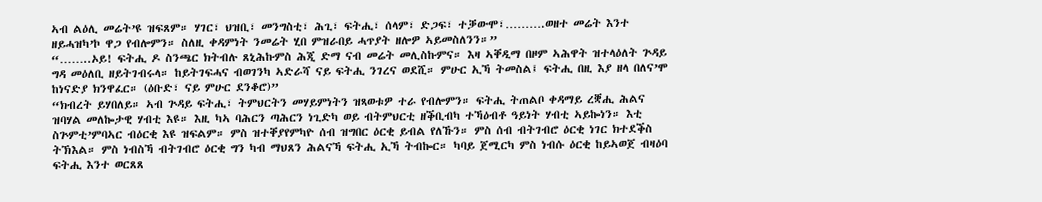ኣብ ልዕሊ መሬት’ዩ ዝፍጸም። ሃገር፣ ህዝቢ፣ መንግስቲ፣ ሕጊ፣ ፍትሒ፣ ሰላም፣ ድጋፍ፣ ተቓውሞ፣……….ወዘተ መሬት እንተ ዘይሓዝካ’ኮ ዋጋ የብሎምን። ስለዚ ቀዳምነት ንመሬት ሂበ ምዝራበይ ሓጥያት ዘሎዎ ኣይመስለንን።”
“……..ኦይ! ፍትሒ ዶ ስንጫር ክትብሉ ጸኒሕኩምስ ሕጂ ድማ ናብ መሬት መሊስኩምና። እዛ ኣቐዲማ በዞም ኣሕዋት ዝተላዕለት ጕዳይ ግዳ መዕለቢ ዘይትገብሩላ። ከይትገፍሓና ብወገንካ ኣድራሻ ናይ ፍትሒ ንገረና ወደሺ። ምሁር ኢኻ ትመስል፤ ፍትሒ በዚ እያ ዘላ በለና’ሞ ከነናድያ ክንዋፈር። (ዕቡድ፣ ናይ ምሁር ደንቆሮ)”
“ክብረት ይሃበለይ። ኣብ ጕዳይ ፍትሒ፣ ትምህርትን መሃይምነትን ዝጻወቱዎ ተራ የብሎምን። ፍትሒ ትጠልቦ ቀዳማይ ረቛሒ ሕልና ዝባሃል መለኰታዊ ሃብቲ እዩ። እዚ ካኣ ባሕርን ጣሕርን ነጊድካ ወይ ብትምህርቲ ዘቕቢብካ ተኻዕብቶ ዓይነት ሃብቲ ኣይኰነን። እቲ ስጕምቲ’ምባኣር ብዕርቂ እዩ ዝፍልም። ምስ ዝተቐያየምካዮ ሰብ ዝግበር ዕርቂ ይብል የለኹን። ምስ ሰብ ብትገብሮ ዕርቂ ነገር ክተደቕስ ትኽእል። ምስ ነብስኻ ብትገብሮ ዕርቂ ግን ካብ ማህጸን ሕልናኻ ፍትሒ ኢኻ ትብኰር። ካባይ ጀሚርካ ምስ ነብሱ ዕርቂ ከይኣወጀ ብዛዕባ ፍትሒ እንተ ወርጸጸ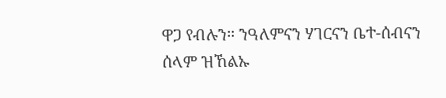ዋጋ የብሉን። ንዓለምናን ሃገርናን ቤተ-ሰብናን ሰላም ዝኸልኡ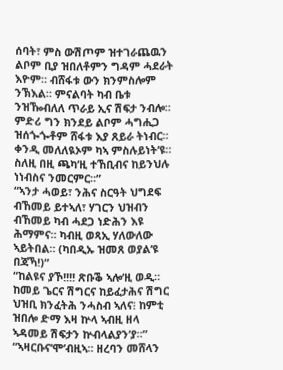ሰባት፣ ምስ ውሽጦም ዝተገራጨዉን ልቦም ቢያ ዝበለቶምን ግዳም ሓደራት እዮም። ብሸፋቱ ውን ክንምስሎም ንኽእል። ምናልባት ካብ ቤቱ ንዝዀብለለ ጥራይ ኢና ሽፍታ ንብሎ። ምድሪ ግን ክንደይ ልቦም ሓግሒጋ ዝሰጐጐቶም ሸፋቱ እያ ጸይራ ትነብር። ቀንዲ መለለዪኦም ካኣ ምስሉይነት’ዩ። ስለዚ በዚ ጫካ’ዚ ተኸቢብና ከይንህሉ ነነብስና ንመርምር።”
“ኣንታ ሓወይ፣ ንሕና ስርዓት ህግደፍ ብኸመይ ይተኣለ፣ ሃገርን ህዝብን ብኸመይ ካብ ሓደጋ ነድሕን እዩ ሕማምና። ካብዚ ወጻኢ ሃለውለው ኣይትበል። (ካበዲኡ ዝመጸ ወያል’ዩ በጃኻ!)”
“ከልዩና ያኾ!!!! ጽቡቕ ኣሎ’ዚ ወዲ። ከመይ ጌርና ሽግርና ከይፈታሕና ሽግር ህዝቢ ክንፈትሕ ንሓስብ ኣለና፧ ከምቲ ዝበሎ ድማ እዛ ኵላ ኣብዚ ዘላ ኣዳመይ ሽፍታን ኵብላልያን’ያ።”
“ኣዛርቡና’ሞ’ብዚኣ። ዘረባን መሸላን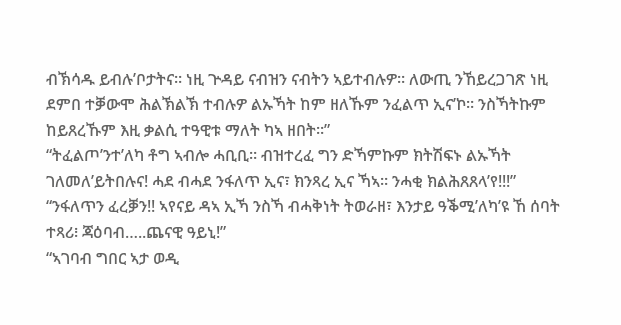ብኽሳዱ ይብሉ’ቦታትና። ነዚ ጕዳይ ናብዝን ናብትን ኣይተብሉዎ። ለውጢ ንኸይረጋገጽ ነዚ ደምበ ተቓውሞ ሕልኽልኽ ተብሉዎ ልኡኻት ከም ዘለኹም ንፈልጥ ኢና’ኮ። ንስኻትኩም ከይጸረኹም እዚ ቃልሲ ተዓዊቱ ማለት ካኣ ዘበት።”
“ትፈልጦ’ንተ’ለካ ቶግ ኣብሎ ሓቢቢ። ብዝተረፈ ግን ድኻምኩም ክትሽፍኑ ልኡኻት ገለመለ’ይትበሉና! ሓደ ብሓደ ንፋለጥ ኢና፣ ክንጻረ ኢና ኻኣ። ንሓቂ ክልሕጸጸላ’የ!!!”
“ንፋለጥን ፈረቓን!! ኣየናይ ዳኣ ኢኻ ንስኻ ብሓቅነት ትወራዘ፣ እንታይ ዓቕሚ’ለካ’ዩ ኸ ሰባት ተጻሪ፧ ጃዕባብ…..ጨናዊ ዓይኒ!”
“ኣገባብ ግበር ኣታ ወዲ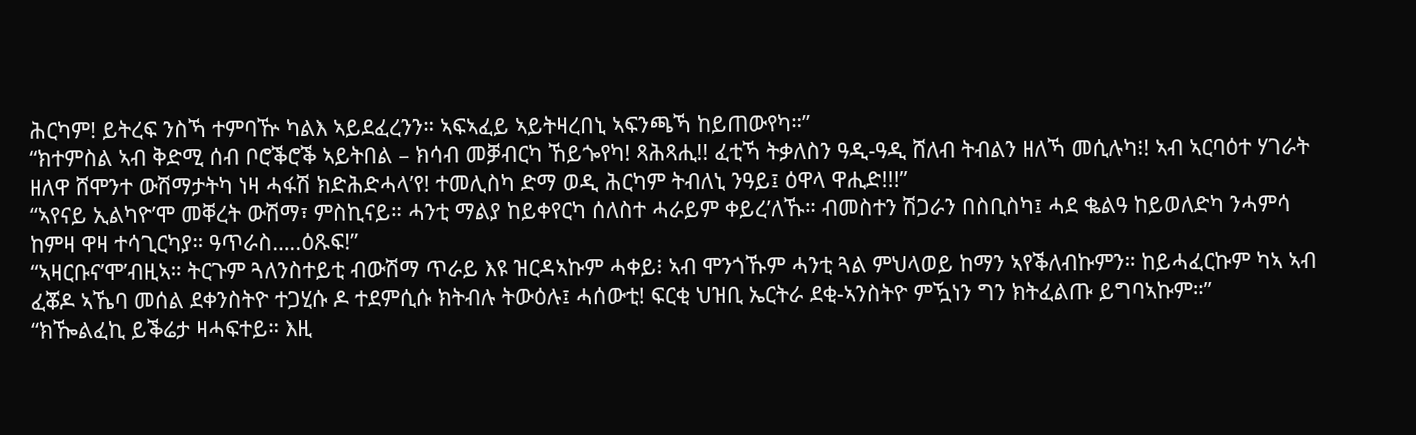ሕርካም! ይትረፍ ንስኻ ተምባዅ ካልእ ኣይደፈረንን። ኣፍኣፈይ ኣይትዛረበኒ ኣፍንጫኻ ከይጠውየካ።”
“ክተምስል ኣብ ቅድሚ ሰብ ቦሮቕሮቕ ኣይትበል – ክሳብ መቓብርካ ኸይጐየካ! ጻሕጻሒ!! ፈቲኻ ትቃለስን ዓዲ-ዓዲ ሸለብ ትብልን ዘለኻ መሲሉካ፧! ኣብ ኣርባዕተ ሃገራት ዘለዋ ሸሞንተ ውሽማታትካ ነዛ ሓፋሽ ክድሕድሓላ’የ! ተመሊስካ ድማ ወዲ ሕርካም ትብለኒ ንዓይ፤ ዕዋላ ዋሒድ!!!”
“ኣየናይ ኢልካዮ’ሞ መቐረት ውሽማ፣ ምስኪናይ። ሓንቲ ማልያ ከይቀየርካ ሰለስተ ሓራይም ቀይረ’ለኹ። ብመስተን ሽጋራን በስቢስካ፤ ሓደ ቈልዓ ከይወለድካ ንሓምሳ ከምዛ ዋዛ ተሳጊርካያ። ዓጥራስ…..ዕጹፍ!”
“ኣዛርቡና’ሞ’ብዚኣ። ትርጉም ጓለንስተይቲ ብውሽማ ጥራይ እዩ ዝርዳኣኩም ሓቀይ፧ ኣብ ሞንጎኹም ሓንቲ ጓል ምህላወይ ከማን ኣየቕለብኩምን። ከይሓፈርኩም ካኣ ኣብ ፈቖዶ ኣኼባ መሰል ደቀንስትዮ ተጋሂሱ ዶ ተደምሲሱ ክትብሉ ትውዕሉ፤ ሓሰውቲ! ፍርቂ ህዝቢ ኤርትራ ደቂ-ኣንስትዮ ምዃነን ግን ክትፈልጡ ይግባኣኩም።”
“ክዀልፈኪ ይቕሬታ ዛሓፍተይ። እዚ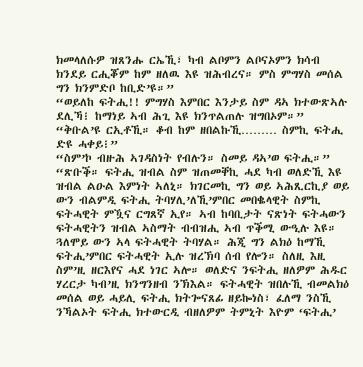ክመላለሱዎ ዝጸንሑ ርኤኺ፣ ካብ ልቦምን ልቦናኦምን ክሳብ ክንደይ ርሒቖም ከም ዘለዉ እዩ ዝሕብረና። ምስ ምግሃስ መሰል ግን ክንምድቦ ከቢድ’ዩ።”
“ወይለከ ፍትሒ!! ምግሃስ እምበር እንታይ ስም ዳኣ ክተውጽኣሉ ደሊኻ፧ ከማነይ ኣብ ሕጊ እዩ ክንጥልጠሉ ዝግበኦም።”
“ቅቡል’ዩ ርኢቶኺ። ቆብ ከም ዘበልኩኺ……… ስምኪ ፍትሒ ድዩ ሓቀይ፧”
“ስም’ኮ ብዙሕ ኣገዳስነት የብሉን። ስመይ ዳኣ’ወ ፍትሒ።”
“ጽቡቕ። ፍትሒ ዝብል ስም ዝጠመቐኪ ሓደ ካብ ወለድኺ እዩ ዝብል ልዑል እምነት ኣለኒ። ክገርመኪ ግን ወይ ኣሕጺርኪያ ወይ ውን ብልምዲ ፍትሒ ትባሃሊ’ለኺ’ምበር መበቈላዊት ስምኪ ፍትሓዊት ምዃና ርግጸኛ ኢየ። ኣብ ከባቢታት ናጽነት ፍትሓውን ፍትሓዊትን ዝብል ኣስማት ብብዝሒ ኣብ ጥቕሚ ውዒሉ እዩ። ጓለሞይ ውን ኣላ ፍትሓዊት ትባሃል። ሕጂ ግን ልክዕ ከማኺ ፍትሒ’ምበር ፍትሓዊት ኢሉ ዝረኽባ ሰብ የሎን። ስለዚ እዚ ስም’ዚ ዘርእየና ሓደ ነገር ኣሎ። ወለድና ንፍትሒ ዘለዎም ሕዱር ሃረርታ ካብ’ዚ ክንግንዘብ ንኽእል። ፍትሓዊት ዝበሉኺ ብመልክዕ መሰል ወይ ሓይሊ ፍትሒ ክትጐናጸፊ ዘይኰነስ፣ ፈለማ ንስኺ ንኻልኦት ፍትሒ ክተውርዲ ብዘለዎም ትምኒት እዮም ‘ፍትሒ’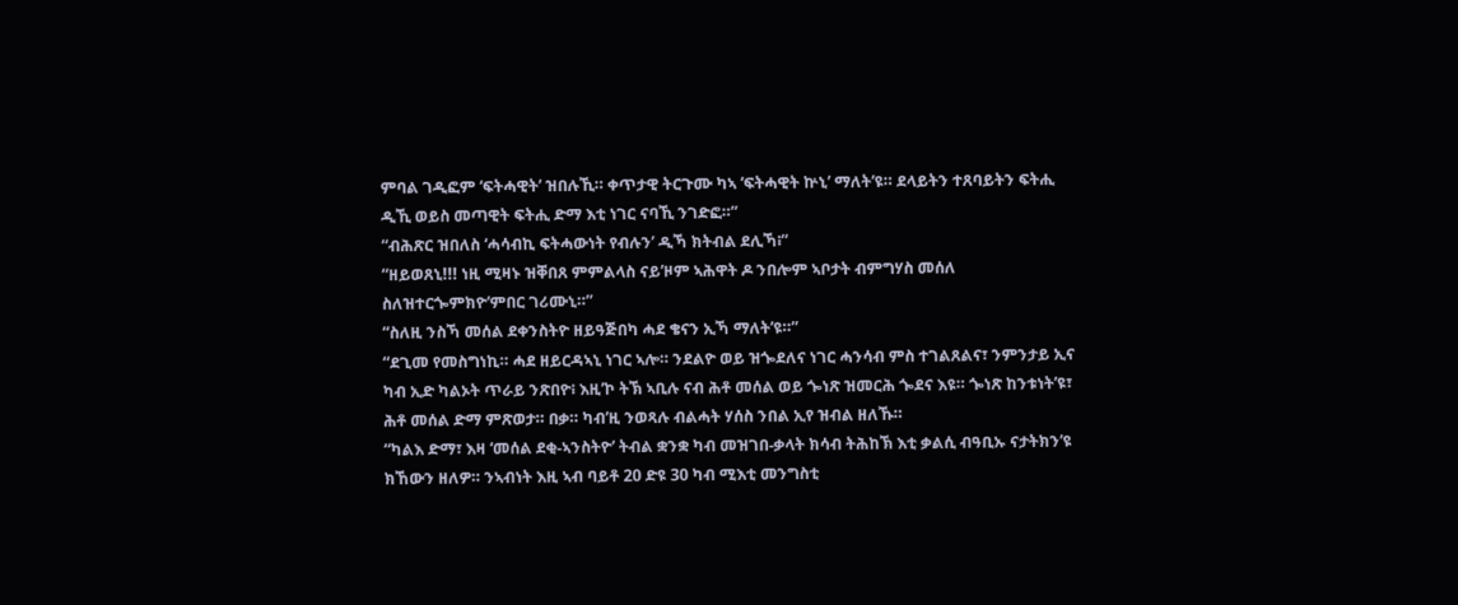ምባል ገዲፎም ‘ፍትሓዊት’ ዝበሉኺ። ቀጥታዊ ትርጉሙ ካኣ ‘ፍትሓዊት ኵኒ’ ማለት’ዩ። ደላይትን ተጸባይትን ፍትሒ ዲኺ ወይስ መጣዊት ፍትሒ ድማ እቲ ነገር ናባኺ ንገድፎ።”
“ብሕጽር ዝበለስ ‘ሓሳብኪ ፍትሓውነት የብሉን’ ዲኻ ክትብል ደሊኻ፧”
“ዘይወጸኒ!!! ነዚ ሚዛኑ ዝቐበጸ ምምልላስ ናይ’ዞም ኣሕዋት ዶ ንበሎም ኣቦታት ብምግሃስ መሰለ ስለዝተርጐምክዮ’ምበር ገሪሙኒ።”
“ስለዚ ንስኻ መሰል ደቀንስትዮ ዘይዓጅበካ ሓደ ቄናን ኢኻ ማለት’ዩ።”
“ደጊመ የመስግነኪ። ሓደ ዘይርዳኣኒ ነገር ኣሎ። ንደልዮ ወይ ዝጐደለና ነገር ሓንሳብ ምስ ተገልጸልና፣ ንምንታይ ኢና ካብ ኢድ ካልኦት ጥራይ ንጽበዮ፧ እዚ’ኮ ትኽ ኣቢሉ ናብ ሕቶ መሰል ወይ ጐነጽ ዝመርሕ ጐደና እዩ። ጐነጽ ከንቱነት’ዩ፣ ሕቶ መሰል ድማ ምጽወታ። በቃ። ካብ’ዚ ንወጻሉ ብልሓት ሃሰስ ንበል ኢየ ዝብል ዘለኹ።
“ካልእ ድማ፣ እዛ ‘መሰል ደቂ-ኣንስትዮ’ ትብል ቋንቋ ካብ መዝገበ-ቃላት ክሳብ ትሕከኽ እቲ ቃልሲ ብዓቢኡ ናታትክን’ዩ ክኸውን ዘለዎ። ንኣብነት እዚ ኣብ ባይቶ 20 ድዩ 30 ካብ ሚእቲ መንግስቲ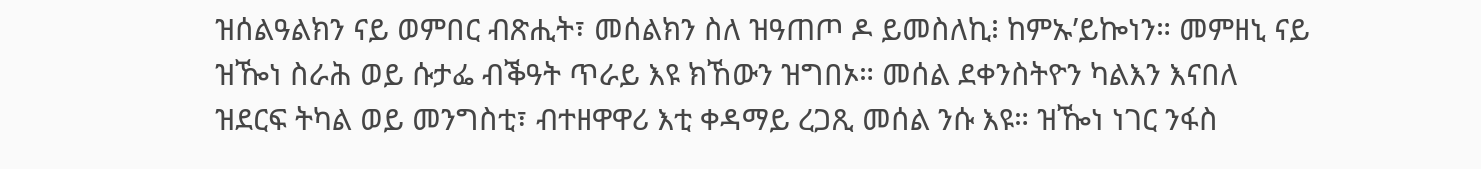ዝሰልዓልክን ናይ ወምበር ብጽሒት፣ መሰልክን ስለ ዝዓጠጦ ዶ ይመስለኪ፧ ከምኡ’ይኰነን። መምዘኒ ናይ ዝዀነ ስራሕ ወይ ሱታፌ ብቕዓት ጥራይ እዩ ክኸውን ዝግበኦ። መሰል ደቀንስትዮን ካልእን እናበለ ዝደርፍ ትካል ወይ መንግስቲ፣ ብተዘዋዋሪ እቲ ቀዳማይ ረጋጺ መሰል ንሱ እዩ። ዝዀነ ነገር ንፋስ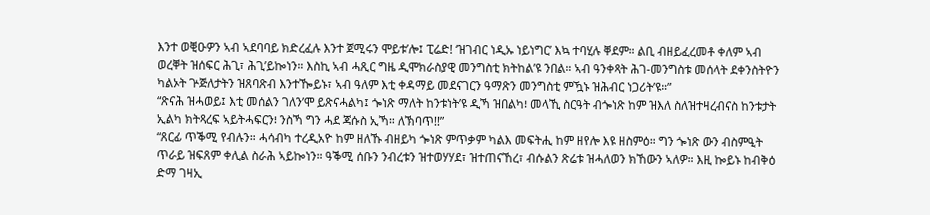እንተ ወቒዑዎን ኣብ ኣደባባይ ክድረፈሉ እንተ ጀሚሩን ሞይቱ’ሎ፤ ፒሬድ! ‘ዝገብር ነዲኡ ነይነግር’ እኳ ተባሂሉ ቐደም። ልቢ ብዘይፈረመቶ ቀለም ኣብ ወረቐት ዝሰፍር ሕጊ፣ ሕጊ’ይኰነን። እስኪ ኣብ ሓጺር ግዜ ዲሞክራስያዊ መንግስቲ ክትከል’ዩ ንበል። ኣብ ዓንቀጻት ሕገ-መንግስቱ መሰላት ደቀንስትዮን ካልኦት ጕጅለታትን ዝጸባጽብ እንተዀይኑ፣ ኣብ ዓለም እቲ ቀዳማይ መደናገርን ዓማጽን መንግስቲ ምዃኑ ዝሕብር ነጋሪት’ዩ።”
“ጽናሕ ዝሓወይ፤ እቲ መሰልን ገለን’ሞ ይጽናሓልካ፤ ጐነጽ ማለት ከንቱነት’ዩ ዲኻ ዝበልካ፧ መላኺ ስርዓት ብጐነጽ ከም ዝእለ ስለዝተዛረብናስ ከንቱታት ኢልካ ክትጻረፍ ኣይትሓፍርን፧ ንስኻ ግን ሓደ ጃሱስ ኢኻ። ለኽባጥ!!”
“ጸርፊ ጥቕሚ የብሉን። ሓሳብካ ተረዲአዮ ከም ዘለኹ ብዘይካ ጐነጽ ምጥቃም ካልእ መፍትሒ ከም ዘየሎ እዩ ዘስምዕ። ግን ጐነጽ ውን ብስምዒት ጥራይ ዝፍጸም ቀሊል ስራሕ ኣይኰነን። ዓቕሚ ሰቡን ንብረቱን ዝተወሃሃደ፣ ዝተጠናኸረ፣ ብሱልን ጽሬቱ ዝሓለወን ክኸውን ኣለዎ። እዚ ኰይኑ ከብቅዕ ድማ ገዛኢ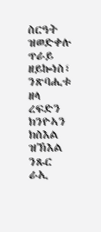ስርዓት ዝወድቀሉ ጥራይ ዘይኰነስ፣ ንጽባሒቱ ዘላ ረፍድን ክንዮኣን ክስእል ዝኽእል ንጹር ራኢ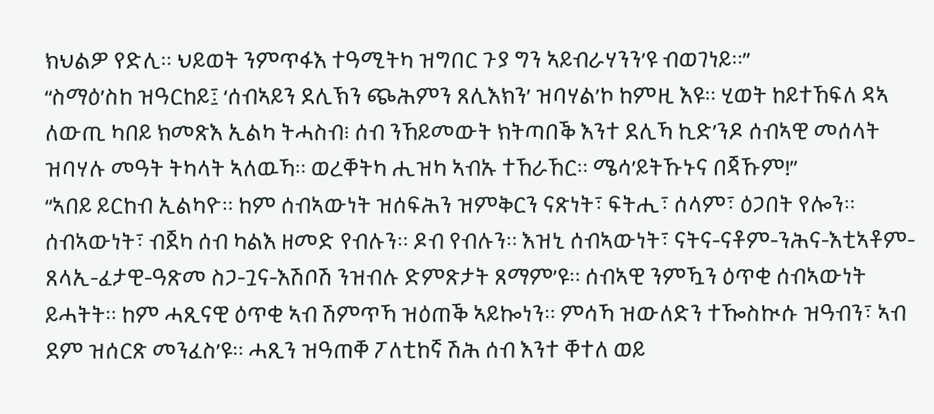ክህልዎ የድሊ። ህይወት ንምጥፋእ ተዓሚትካ ዝግበር ጉያ ግን ኣይብራሃንን’ዩ ብወገነይ።”
“ስማዕ’ስከ ዝዓርከይ፤ ‘ሰብኣይን ደሊኽን ጭሕምን ጸሊእክን’ ዝባሃል’ኮ ከምዚ እዩ። ሂወት ከይተኸፍለ ዳኣ ለውጢ ካበይ ክመጽእ ኢልካ ትሓስብ፧ ሰብ ንኸይመውት ክትጣበቕ እንተ ደሊኻ ኪድ’ንዶ ሰብኣዊ መሰላት ዝባሃሉ መዓት ትካላት ኣለዉኻ። ወረቐትካ ሒዝካ ኣብኡ ተኸራኸር። ሜሳ’ይትኹኑና በጃኹም!”
“ኣበይ ይርከብ ኢልካዮ። ከም ሰብኣውነት ዝሰፍሕን ዝምቅርን ናጽነት፣ ፍትሒ፣ ሰላም፣ ዕጋበት የሎን። ሰብኣውነት፣ ብጀካ ሰብ ካልእ ዘመድ የብሉን። ዶብ የብሉን። እዝኒ ሰብኣውነት፣ ናትና-ናቶም-ንሕና-እቲኣቶም-ጸላኢ-ፈታዊ-ዓጽመ ስጋ-ጓና-እሽቦሽ ንዝብሉ ድምጽታት ጸማም’ዩ። ሰብኣዊ ንምዃን ዕጥቂ ሰብኣውነት ይሓትት። ከም ሓጺናዊ ዕጥቂ ኣብ ሽምጥኻ ዝዕጠቕ ኣይኰነን። ምሳኻ ዝውለድን ተዀስኲሱ ዝዓብን፣ ኣብ ደም ዝሰርጽ መንፈስ’ዩ። ሓጺን ዝዓጠቐ ፖለቲከኛ ሽሕ ሰብ እንተ ቐተለ ወይ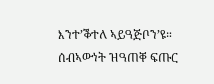እንተ’ቕተለ ኣይዓጅቦን’ዩ። ሰብኣውነት ዝዓጠቐ ፍጡር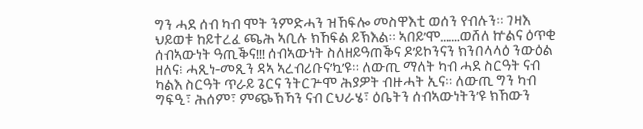ግን ሓደ ሰብ ካብ ሞት ንምድሓን ዝኸፍሎ መስዋእቲ ወሰን የብሉን። ገዛእ ህይወቱ ከይተረፈ ጫሕ ኣቢሉ ክኸፍል ይኽእል። ኣበይ’ሞ…….ወሸለ ኵልና ዕጥቂ ሰብኣውነት ዓጢቕና!!! ሰብኣውነት ስለዘይዓጠቕና ዶ’ይኮንናን ክንበላላዕ ንውዕል ዘለና፧ ሓጺነ-መጺን ዳኣ ኣረብሪቡና’ኳ’ዩ። ለውጢ ማለት ካብ ሓደ ስርዓት ናብ ካልእ ስርዓት ጥራይ ጌርና ንትርጕሞ ሕያዎት ብዙሓት ኢና። ለውጢ ግን ካብ ግፍዒ፣ ሕሰም፣ ምጭኽኻን ናብ ርህራሄ፣ ዕቤትን ሰብኣውነትን’ዩ ክኸውን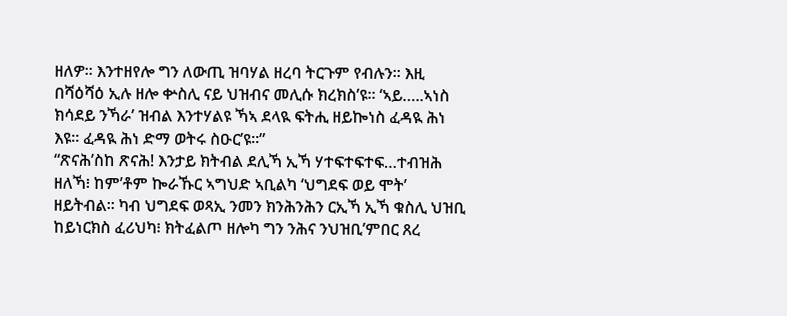ዘለዎ። እንተዘየሎ ግን ለውጢ ዝባሃል ዘረባ ትርጉም የብሉን። እዚ በሻዕሻዕ ኢሉ ዘሎ ቍስሊ ናይ ህዝብና መሊሱ ክረክስ’ዩ። ‘ኣይ…..ኣነስ ክሳደይ ንኻራ’ ዝብል እንተሃልዩ ኻኣ ደላዪ ፍትሒ ዘይኰነስ ፈዳዪ ሕነ እዩ። ፈዳዪ ሕነ ድማ ወትሩ ስዑር’ዩ።”
“ጽናሕ’ስከ ጽናሕ! እንታይ ክትብል ደሊኻ ኢኻ ሃተፍተፍተፍ…ተብዝሕ ዘለኻ፧ ከም’ቶም ኰራኹር ኣግህድ ኣቢልካ ‘ህግደፍ ወይ ሞት’ ዘይትብል። ካብ ህግደፍ ወጻኢ ንመን ክንሕንሕን ርኢኻ ኢኻ ቁስሊ ህዝቢ ከይነርክስ ፈሪህካ፧ ክትፈልጦ ዘሎካ ግን ንሕና ንህዝቢ’ምበር ጸረ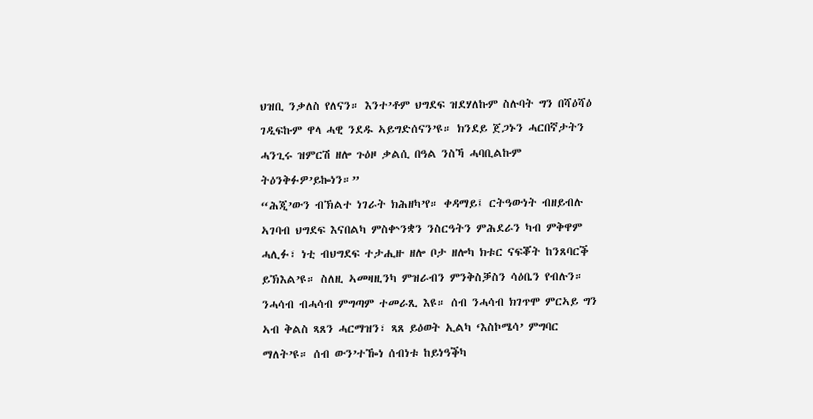ህዝቢ ንቃለስ የለናን። እንተ’ቶም ህግደፍ ዝደሃለኩም ስሉባት ግን በሻዕሻዕ ገዲፍኩም ዋላ ሓዊ ንደዱ ኣይግድሰናን’ዩ። ክንደይ ጀጋኑን ሓርበኛታትን ሓንጊሩ ዝምርሽ ዘሎ ጉዕዞ ቃልሲ በዓል ንስኻ ሓባቢልኩም ትዕንቅፉዎ’ይኰነን።”
“ሕጂ’ውን ብኽልተ ነገራት ክሕዘካ’የ። ቀዳማይ፤ ርትዓውነት ብዘይብሉ ኣገባብ ህግደፍ እናበልካ ምስቍንቋን ንስርዓትን ምሕደራን ካብ ምቅዋም ሓሊፉ፣ ነቲ ብህግደፍ ተታሒዙ ዘሎ ቦታ ዘሎካ ክቱር ናፍቖት ከንጸባርቕ ይኽእል’ዩ። ስለዚ ኣመዛዚንካ ምዝራብን ምንቅስቓስን ሳዕቤን የብሉን። ንሓሳብ ብሓሳብ ምግጣም ተመራጺ እዩ። ሰብ ንሓሳብ ክገጥሞ ምርኣይ ግን ኣብ ቅልስ ጻጸን ሓርማዝን፣ ጻጸ ይዕወት ኢልካ ‘እስኮሜሳ’ ምግባር ማለት’ዩ። ሰብ ውን’ተዀነ ሰብነቱ ከይነዓቕካ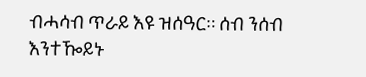ብሓሳብ ጥራይ እዩ ዝሰዓር። ሰብ ንሰብ እንተዀይኑ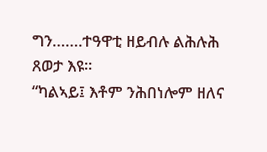ግን…….ተዓዋቲ ዘይብሉ ልሕሉሕ ጸወታ እዩ።
“ካልኣይ፤ እቶም ንሕበነሎም ዘለና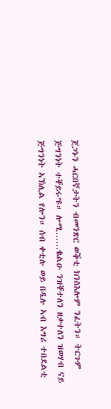ጀጋኑን ሓርበኛታትን ብመንጽር ወቕቲ ክንስእሎም ንፈትን። ትርጉም ጅግንነት ተቐይሩ’ዩ። ሎሚ……ቈልዑ ንዝቐተለን ዘቃተለን ዝወሃብ ናይ ጅግንነት ኣኽሊል የሎን። ሰብ ቀቲሉ ወይ በዲሉ ኣብ እግሪ ተበደልቲ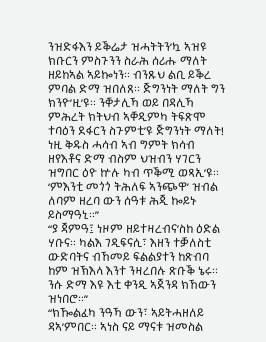ንዝድፋእን ይቕሬታ ዝሓትትን’ኳ ኣዝዩ ክቡርን ምስጉንን ስራሕ ሰሪሑ ማለት ዘይከኣል ኣይኰነን። ብንጹህ ልቢ ይቕረ ምባል ድማ ዝበለጸ። ጅግንነት ማለት ግን ክንዮ’ዚ’ዩ። ንቐታሊኻ ወይ በዳሊኻ ምሕረት ክትህብ ኣቐዲምካ ትፍጽሞ ተባዕን ደፋርን ስጉምቲ’ዩ ጅግንነት ማለት! ነዚ ቅዱስ ሓሳብ ኣብ ግምት ክሳብ ዘየእቶና ድማ ብስም ህዝብን ሃገርን ዝግበር ዕዮ ኵሉ ካብ ጥቕሚ ወጻኢ’ዩ። ‘ምእንቲ መጎጎ ትሕለፍ ኣንጭዋ’ ዝብል ለባም ዘረባ ውን ሰዓቱ ሕጂ ኰይኑ ይስማዓኒ።”
“ያ ጃምዓ፤ ነዞም ዘይተዛረብና’ስከ ዕድል ሃቡና። ካልእ ገዲፍናሲ፣ እዘን ተቓለስቲ ውድባትና ብኸመይ ፍልልያተን ከጽብባ ከም ዝኽእላ እንተ ንዛረበሉ ጽቡቕ ኔሩ። ንሱ ድማ እዩ እቲ ቀንዲ ኣጀንዳ ክኸውን ዝነበሮ።”
“ክዀልፈካ ንዓኻ ውን፣ ኣይትሓዘለይ ዳኣ’ምበር። ኣነስ ናይ ማናቱ ዝመስል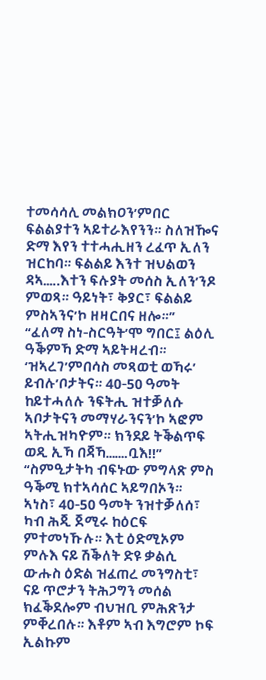ተመሳሳሊ መልክዐን’ምበር ፍልልያተን ኣይተራእየንን። ስለዝዀና ድማ እየን ተተሓሒዘን ረፈጥ ኢለን ዝርከባ። ፍልልይ እንተ ዝህልወን ዳኣ…..እተን ፍሉያት መሰስ ኢለን’ንዶ ምወጻ። ዓይነት፣ ቅያር፣ ፍልልይ ምስኣንና’ኮ ዘዛርበና ዘሎ።”
“ፈለማ ስነ-ስርዓት’ሞ ግበር፤ ልዕሊ ዓቕምኻ ድማ ኣይትዛረብ። ‘ዝኣረገ’ምበሳስ መጻወቲ ወኻሩ’ ይብሉ’ቦታትና። 40-50 ዓመት ከይተሓለሉ ንፍትሒ ዝተቓለሱ ኣቦታትናን መማሃራንናን’ኮ ኣፎም ኣትሒዝካዮም። ክንደይ ትቕልጥፍ ወዲ ኢኻ በጃኻ…….ቧእ!!”
“ስምዒታትካ ብፍኑው ምግላጽ ምስ ዓቕሚ ክተኣሳሰር ኣይግበኦን። ኣነስ፣ 40-50 ዓመት ንዝተቓለሰ፣ ካብ ሕጂ ጀሚሩ ከዕርፍ ምተመነኹሉ። እቲ ዕድሚኦም ምሉእ ናይ ሽቕለት ድዩ ቃልሲ ውሑስ ዕድል ዝፈጠረ መንግስቲ፣ ናይ ጥሮታን ትሕጋግን መሰል ክፈቕደሎም ብህዝቢ ምሕጽንታ ምቐረበሉ። እቶም ኣብ እግሮም ኮፍ ኢልኩም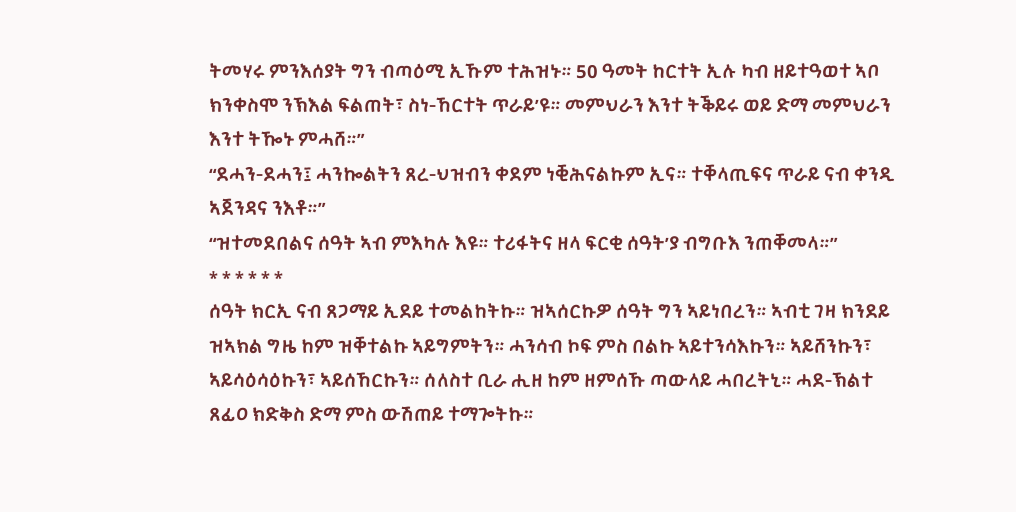ትመሃሩ ምንእሰያት ግን ብጣዕሚ ኢኹም ተሕዝኑ። 50 ዓመት ከርተት ኢሉ ካብ ዘይተዓወተ ኣቦ ክንቀስሞ ንኽእል ፍልጠት፣ ስነ-ኸርተት ጥራይ’ዩ። መምህራን እንተ ትቕይሩ ወይ ድማ መምህራን እንተ ትዀኑ ምሓሸ።”
“ደሓን-ደሓን፤ ሓንኰልትን ጸረ-ህዝብን ቀደም ነቒሕናልኩም ኢና። ተቐላጢፍና ጥራይ ናብ ቀንዲ ኣጀንዳና ንእቶ።”
“ዝተመደበልና ሰዓት ኣብ ምእካሉ እዩ። ተሪፋትና ዘላ ፍርቂ ሰዓት’ያ ብግቡእ ንጠቐመላ።”
* * * * * *
ሰዓት ክርኢ ናብ ጸጋማይ ኢደይ ተመልከትኩ። ዝኣሰርኩዎ ሰዓት ግን ኣይነበረን። ኣብቲ ገዛ ክንደይ ዝኣክል ግዜ ከም ዝቐተልኩ ኣይግምትን። ሓንሳብ ኮፍ ምስ በልኩ ኣይተንሳእኩን። ኣይሸንኩን፣ ኣይሳዕሳዕኩን፣ ኣይሰኸርኩን። ሰለስተ ቢራ ሒዘ ከም ዘምሰኹ ጣውላይ ሓበረትኒ። ሓደ-ኽልተ ጸፊዐ ክድቅስ ድማ ምስ ውሽጠይ ተማጐትኩ።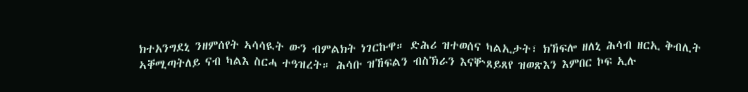ክተአንግደኒ ንዘምሰየት ኣሳሳዪት ውን ብምልክት ነገርኩዋ። ድሕሪ ዝተወሰና ካልኢታት፣ ክኸፍሎ ዘለኒ ሕሳብ ዘርኢ ቅብሊት ኣቐሚጣትለይ ናብ ካልእ ስርሓ ተዓዝረት። ሕሳቡ ዝኸፍልን ብስኽራን እናቝጸይጸየ ዝወጽእን እምበር ኮፍ ኢሉ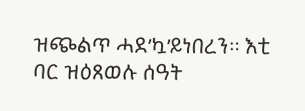ዝጭልጥ ሓደ’ኳ’ይነበረን። እቲ ባር ዝዕጸወሉ ሰዓት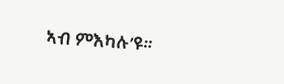ኣብ ምእካሉ’ዩ።